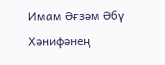Имам Әғзәм Әбү Хәнифәнең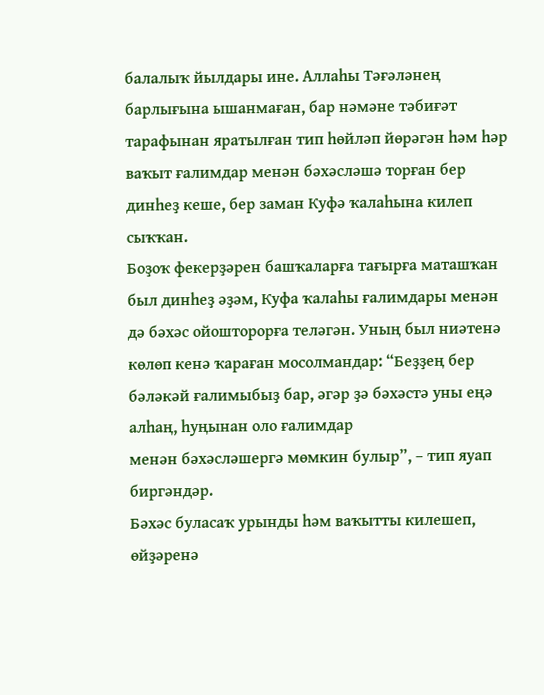балалыҡ йылдары ине. Аллаһы Тәғәләнең барлығына ышанмаған, бар нәмәне тәбиғәт тарафынан яратылған тип һөйләп йөрәгән һәм һәр ваҡыт ғалимдар менән бәхәсләшә торған бер динһеҙ кеше, бер заман Куфә ҡалаһына килеп сыҡҡан.
Боҙоҡ фекерҙәрен башҡаларға тағырға маташҡан был динһеҙ әҙәм, Куфа ҡалаһы ғалимдары менән дә бәхәс ойошторорға теләгән. Уның был ниәтенә көлөп кенә ҡараған мосолмандар: “Беҙҙең бер бәләкәй ғалимыбыҙ бар, әгәр ҙә бәхәстә уны еңә алһаң, һуңынан оло ғалимдар
менән бәхәсләшергә мөмкин булыр”, – тип яуап биргәндәр.
Бәхәс буласаҡ урынды һәм ваҡытты килешеп, өйҙәренә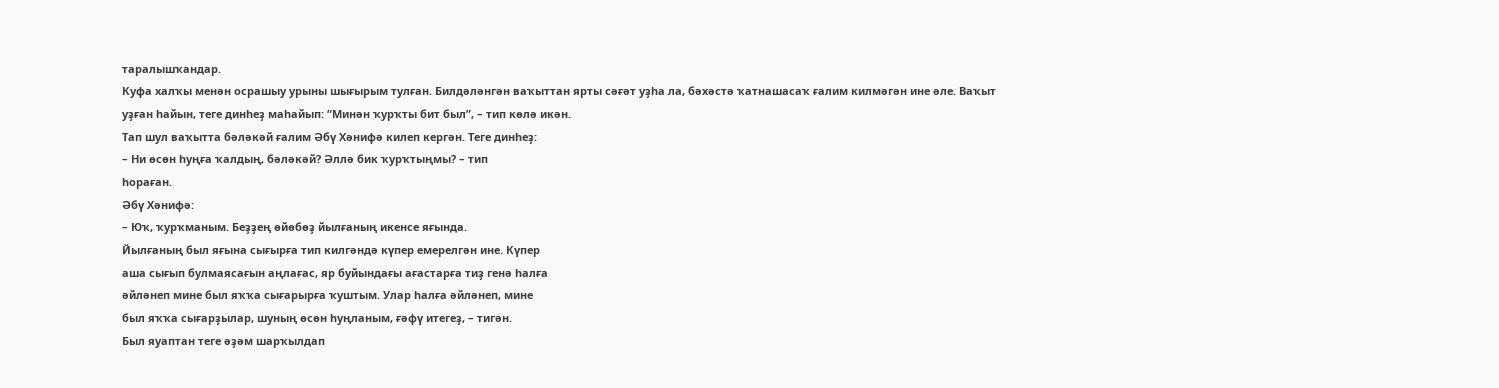таралышҡандар.
Куфа халҡы менән осрашыу урыны шығырым тулған. Билдәләнгән ваҡыттан ярты сәғәт уҙһа ла, бәхәстә ҡатнашасаҡ ғалим килмәгән ине әле. Ваҡыт уҙған һайын, теге динһеҙ маһайып: “Минән ҡурҡты бит был”, – тип көлә икән.
Тап шул ваҡытта бәләкәй ғалим Әбү Хәнифә килеп кергән. Теге динһеҙ:
– Ни өсөн һуңға ҡалдың, бәләкәй? Әллә бик ҡурҡтыңмы? – тип
һораған.
Әбү Хәнифә:
– Юҡ, ҡурҡманым. Беҙҙең өйөбөҙ йылғаның икенсе яғында.
Йылғаның был яғына сығырға тип килгәндә күпер емерелгән ине. Күпер
аша сығып булмаясағын аңлағас, яр буйындағы ағастарға тиҙ генә һалға
әйләнеп мине был яҡҡа сығарырға ҡуштым. Улар һалға әйләнеп, мине
был яҡҡа сығарҙылар, шуның өсөн һуңланым, ғәфү итегеҙ, – тигән.
Был яуаптан теге әҙәм шарҡылдап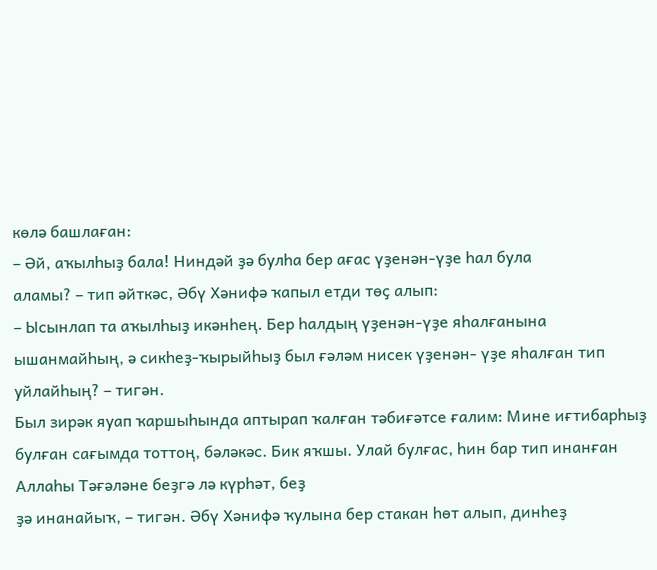көлә башлаған:
– Әй, аҡылһыҙ бала! Ниндәй ҙә булһа бер ағас үҙенән-үҙе һал була
аламы? – тип әйткәс, Әбү Хәнифә ҡапыл етди төҫ алып:
– Ысынлап та аҡылһыҙ икәнһең. Бер һалдың үҙенән-үҙе яһалғанына ышанмайһың, ә сикһеҙ-ҡырыйһыҙ был ғәләм нисек үҙенән- үҙе яһалған тип уйлайһың? – тигән.
Был зирәк яуап ҡаршыһында аптырап ҡалған тәбиғәтсе ғалим: Мине иғтибарһыҙ булған сағымда тоттоң, бәләкәс. Бик яҡшы. Улай булғас, һин бар тип инанған Аллаһы Тәғәләне беҙгә лә күрһәт, беҙ
ҙә инанайыҡ, – тигән. Әбү Хәнифә ҡулына бер стакан һөт алып, динһеҙ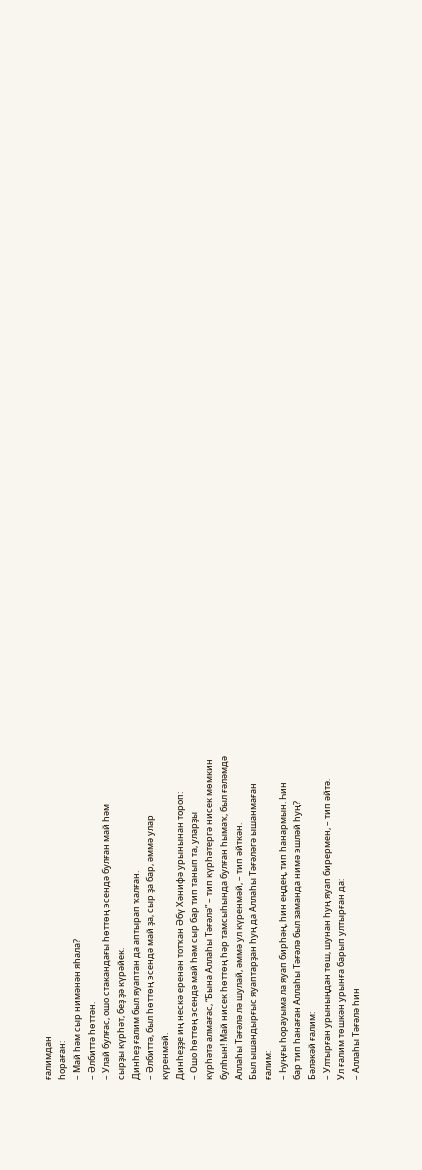ғалимдан
һораған:
– Май һәм сыр нимәнән яһала?
– Әлбиттә һөттән.
– Улай булғас, ошо стакандағы һөттөң эсендә булған май һәм
сырҙы күрһәт, беҙ ҙә күрәйек.
Динһеҙ ғалим был яуаптан да аптырап ҡалған.
– Әлбиттә, был һөттөң эсендә май ҙа, сыр ҙа бар, әммә улар
күренмәй.
Динһеҙҙе иң нескә еренән тотҡан Әбү Хәнифә урынынан тороп:
– Ошо һөттөң эсендә май һәм сыр бар тип танып та, уларҙы
күрһәтә алмағас, “Бына Аллаһы Тәғәлә” – тип күрһәтергә нисек мөмкин
булһын! Май нисек һөттөң һәр тамсыһында булған һымаҡ, был ғәләмдә
Аллаһы Тәғәлә лә шулай, әммә ул күренмәй, – тип әйткән.
Был ышандырғыс яуаптарҙан һуң да Аллаһы Тәғәләгә ышанмаған
ғалим:
– Һуңғы һорауыма ла яуап бирһәң, һин еңдең, тип һанармын. Һин
бар тип һанаған Аллаһы Тәғәлә был заманда нимә эшләй һуң?
Бәләкәй ғалим:
– Ултырған урыныңдан төш, шунан һуң яуап бирермен, – тип әйтә.
Ул ғалим төшкән урынға барып ултырған да:
– Аллаһы Тәғәлә һин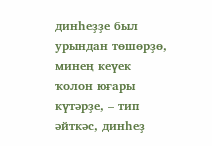динһеҙҙе был урындан төшөрҙө, минең кеүек ҡолон юғары күтәрҙе, – тип әйткәс, динһеҙ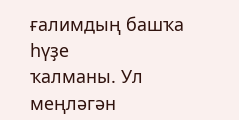ғалимдың башҡа һүҙе
ҡалманы. Ул меңләгән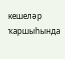кешеләр ҡаршыһында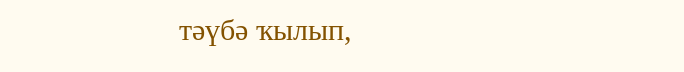тәүбә ҡылып,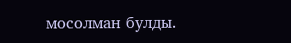мосолман булды.